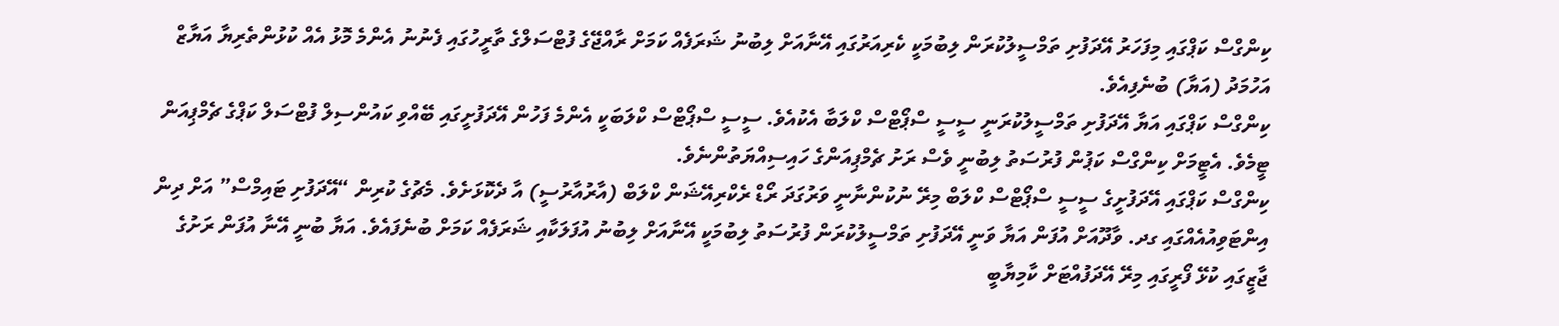ކިންގްސް ކަޕްގައި މިފަހަރު އޭދަފުށި ތަމްސީލުކުރަން ލިބުމަކީ ކެރިއަރުގައި އޭނާއަށް ލިބުނު ޝަރަފެއް ކަމަށް ރާއްޖޭގެ ފުޓްސަލްގެ ތާރީހުގައި ފެނުނު އެންމެ މޮޅު އެއް ކުޅުންތެރިޔާ އަޔާޒް އަހުމަދު (އަޔާ) ބުނެފިއެވެ.
ކިންގްސް ކަޕްގައި އަޔާ އޭދަފުށި ތަމްސީލުކުރަނީ ސީސީ ސްޕޯޓްސް ކްލަބާ އެކުއެވެ. ސީސީ ސްޕޯޓްސް ކްލަބަކީ އެންމެ ފަހުން އޭދަފުށީގައި ބޭއްވި ކައުންސިލް ފުޓްސަލް ކަޕްގެ ޗެމްޕިއަން ޓީމެވެ. އެޓީމަށް ކިންގްސް ކަޕުން ފުރުސަތު ލިބުނީ ވެސް ރަށު ޗެމްޕިއަންގެ ހައިސިއްޔަތުންނެވެ.
ކިންގްސް ކަޕްގައި އޭދަފުށީގެ ސީސީ ސްޕޯޓްސް ކްލަބް މިރޭ ނުކުންނާނީ ވަރުގަދަ ރޯޑް ރެކްރިއޭޝަން ކްލަބް (އާރުއާރުސީ) އާ ދެކޮޅަށެވެ. މެޗުގެ ކުރިން “އޭދަފުށި ޓައިމްސް” އަށް ދިން އިންޓަވިއުއެއްގައި ގދ. ވާދޫއަށް އުފަން އަޔާ ވަނީ އޭދަފުށި ތަމްސީލުކުރަން ފުރުސަތު ލިބުމަކީ އޭނާއަށް ލިބުނު އުފަލަކާއި ޝަރަފެއް ކަމަށް ބުނެފައެވެ. އަޔާ ބުނީ އޭނާ އުފަން ރަށުގެ ޖާޒީގައި ކުޅޭ ފޯރީގައި މިރޭ އޭދަފުއްޓަށް ކާމިޔާބީ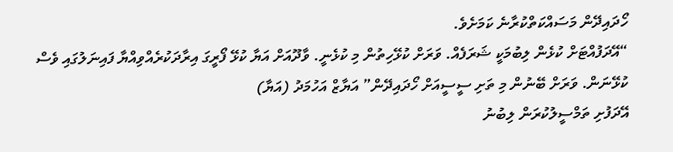ހޯދައިދޭން މަސައްކަތްކުރާނެ ކަމަށެވެ.
“އޭދަފުއްޓަށް ކުޅެން ލިބުމަކީ ޝަރަފެއް. ވަރަށް ކުޅޭހިތުން މި ކުޅެނީ. ވާދޫއަށް އަޔާ ކުޅޭ ފޯރީގަ އިރާދަކުރެއްވިއްޔާ ފައިނަލުގައި ވެސް ކުޅޭނަން. ވަރަށް ބޭނުން މި ތަށި ސީސީއަށް ހޯދައިދޭން” އަޔާޒް އަހުމަދު (އަޔާ)
އޭދަފުށި ތަމްސީލުކުރަން ލިބުނު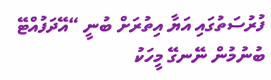ފުރުސަތުގައި އަޔާ އިތުރަށް ބުނީ “އޭދަފުއްޓޭ ބުނުމުން ނޭނގޭ މީހަކު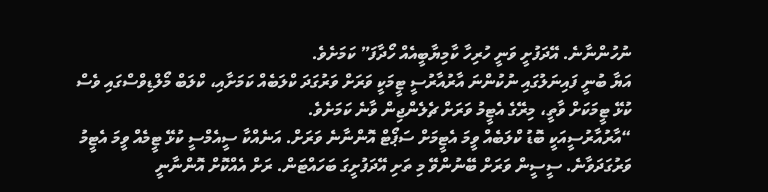ނުހުންނާނެ. އޭދަފުށީ ވަނީ ހުރިހާ ކާމިޔާބީއެއް ހޯދާފަ” ކަމަށެވެ.
އަޔާ ބުނީ ފައިނަލުގައި ނުކުންނަ އާރުއާރުސީ ޓީމަކީ ވަރަށް ވަރުގަދަ ކްލަބެއް ކަމަށާއި، ކްލަބް މޯލްޑިވްސްގައި ވެސް ކުޅޭ ޓީމަކަށް ވާތީ، މިރޭގެ އެޓީމު ވަރަށް ޗެލެންޖިން ވާނެ ކަމަށެވެ.
“އާރުއާރުސީއަކީ ބޮޑު ކްލަބެއް ވީމަ އެޓީމަށް ސަޕޯޓް އޮންނާނެ ވަރަށް. އަނެއްކާ ސީއެމްސީ ކުޅޭ ޓީމެއް ވީމަ އެޓީމު ވަރުގަދަވާނެ. ސީސީން ވަރަށް ބޭނުންވޭ މި ތަށި އޭދަފުށީގަ ބަހައްޓަން. ރަށް އެއްކޮށް އޮންނާނީ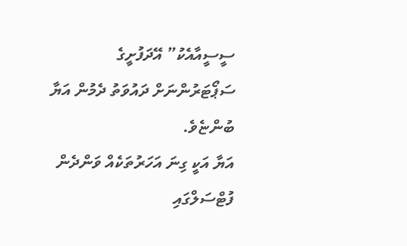ސީސީއާއެކު” އޭދަފުށީގެ ސަޕޯޓަރުންނަށް ދައުވަތު ދެމުން އަޔާ ބުންޏެވެ.
އަޔާ އަކީ ގިނަ އަހަރުތަކެއް ވަންދެން ފުޓްސަލްގައި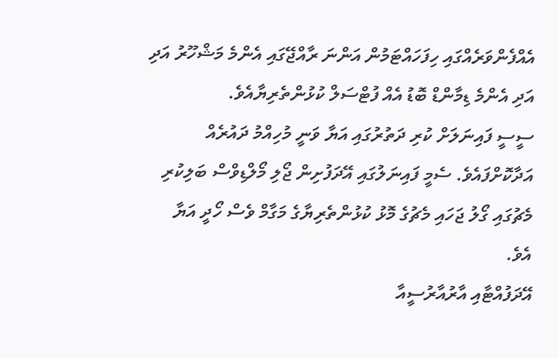އެއްފެންވަރެއްގައި ހިފަހައްޓަމުން އަންނަ ރާއްޖޭގައި އެންމެ މަޝްހޫރު އަދި އަދި އެންމެ ޑިމާންޑް ބޮޑު އެއް ފުޓްސަލް ކުޅުންތެރިޔާއެވެ.
ސީސީ ފައިނަލަށް ކުރި ދަތުރުގައި އަޔާ ވަނީ މުހިއްމު ދައުރެއް އަދާކޮށްފައެވެ. ސެމީ ފައިނަލުގައި އޭދަފުށިން ޖޯލި މޯލްޑިވްސް ބަލިކުރި މެޗުގައި ގޯލު ޖަހައި މެޗުގެ މޮޅު ކުޅުންތެރިޔާގެ މަގާމް ވެސް ހޯދީ އަޔާ އެވެ.
އޭދަފުއްޓާއި އާރުއާރުސީއާ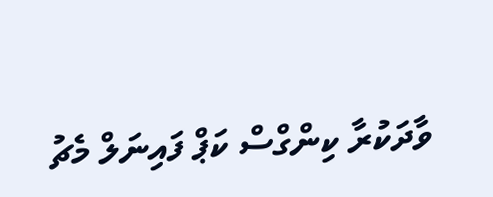ވާދަކުރާ ކިންގްސް ކަޕް ފައިނަލް މެޗު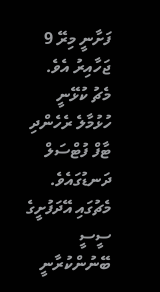ފަށާނީ މިރޭ 9 ޖަހާއިރު އެވެ. މެޗު ކުޅޭނީ ހުޅުމާލެ ރެހެންދި ޓާފް ފުޓްސަލް ދަނޑުގައެވެ. މެޗުގައި އޭދަފުށީގެ ސީސީ ބޭނުންކުރާނީ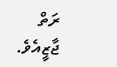ރަތް ޖާޒީއެވެ.